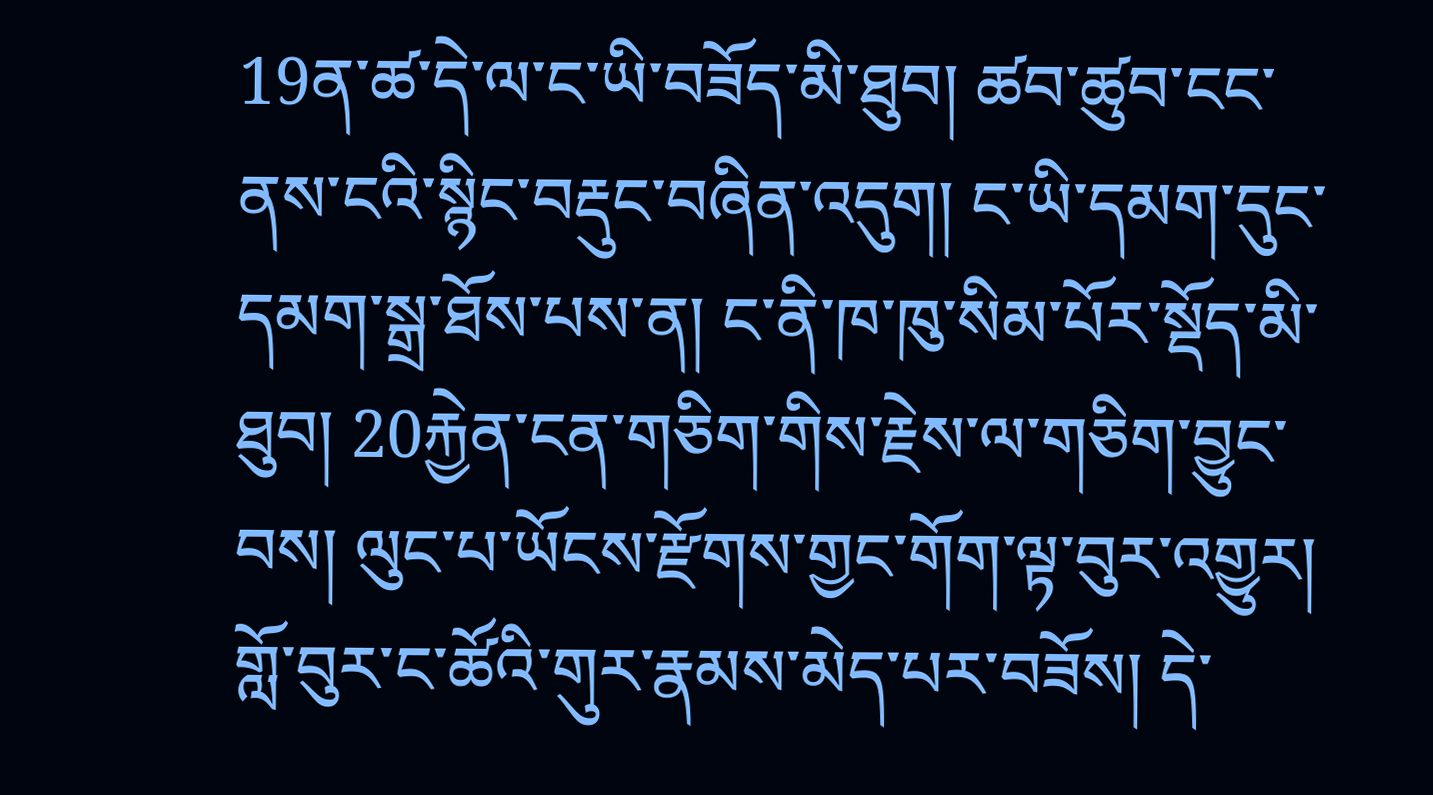19ན་ཚ་དེ་ལ་ང་ཡི་བཟོད་མི་ཐུབ། ཚབ་ཚུབ་ངང་ནས་ངའི་སྙིང་བརྡུང་བཞིན་འདུག། ང་ཡི་དམག་དུང་དམག་སྒྲ་ཐོས་པས་ན། ང་ནི་ཁ་ཁུ་སིམ་པོར་སྡོད་མི་ཐུབ། 20རྐྱེན་ངན་གཅིག་གིས་རྗེས་ལ་གཅིག་བྱུང་བས། ལུང་པ་ཡོངས་རྫོགས་གྱང་གོག་ལྟ་བུར་འགྱུར། གློ་བུར་ང་ཚོའི་གུར་རྣམས་མེད་པར་བཟོས། དེ་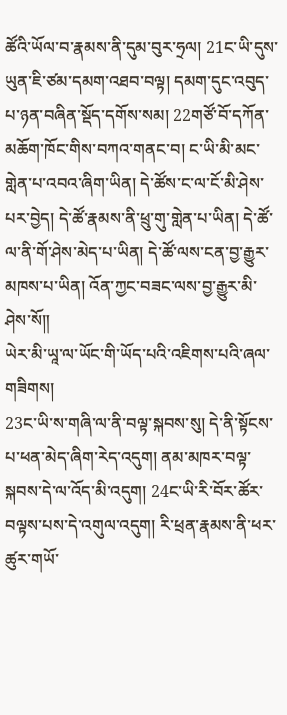ཚོའི་ཡོལ་བ་རྣམས་ནི་དུམ་བུར་ཧྲལ། 21ང་ཡི་དུས་ཡུན་ཇི་ཙམ་དམག་འཐབ་བལྟ། དམག་དུང་འབུད་པ་ཉན་བཞིན་སྡོད་དགོས་སམ། 22གཙོ་བོ་དཀོན་མཆོག་ཁོང་གིས་བཀའ་གནང་བ། ང་ཡི་མི་མང་གླེན་པ་འབའ་ཞིག་ཡིན། དེ་ཚོས་ང་ལ་ངོ་མི་ཤེས་པར་བྱེད། དེ་ཚོ་རྣམས་ནི་ཕྲུ་གུ་གླེན་པ་ཡིན། དེ་ཚོ་ལ་ནི་གོ་ཤེས་མེད་པ་ཡིན། དེ་ཚོ་ལས་ངན་བྱ་རྒྱུར་མཁས་པ་ཡིན། འོན་ཀྱང་བཟང་ལས་བྱ་རྒྱུར་མི་ཤེས་སོ༎
ཡེར་མི་ཡཱ་ལ་ཡོང་གི་ཡོད་པའི་འཇིགས་པའི་ཞལ་གཟིགས།
23ང་ཡི་ས་གཞི་ལ་ནི་བལྟ་སྐབས་སུ། དེ་ནི་སྟོངས་པ་ཕན་མེད་ཞིག་རེད་འདུག། ནམ་མཁར་བལྟ་སྐབས་དེ་ལ་འོད་མི་འདུག། 24ང་ཡི་རི་བོར་ཚོར་བལྟས་པས་དེ་འགུལ་འདུག། རི་ཕྲན་རྣམས་ནི་ཕར་ཚུར་གཡོ་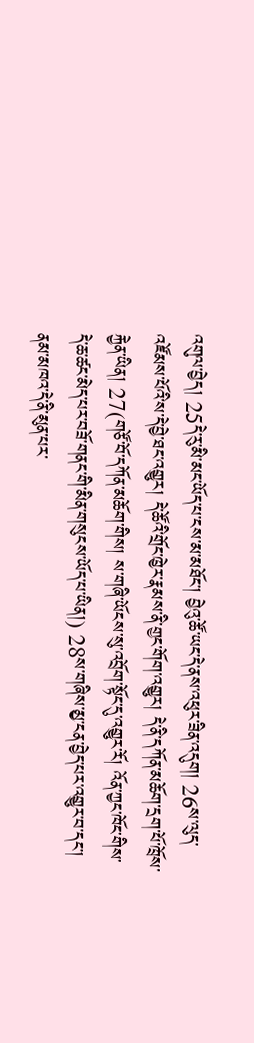འགུལ་བྱེད། 25དེ་རུ་མི་མང་ཡོད་པ་ངས་མ་མཐོང་། བྱེའུ་ཚོ་ཡང་དེ་ནས་འཕུར་ཟིན་འདུག། 26ས་ལུད་འཛོམས་པོའི་ས་དེ་བྱེ་ཐང་འགྱུར། དེ་ཚོའི་གྲོང་ཁྱེར་རྣམས་ནི་གྱང་གོག་འགྱུར། དེ་ནི་དཀོན་མཆོག་དྲག་པོ་ཁྲོས་རྐྱེན་ཡིན། 27(གཙོ་བོ་དཀོན་མཆོག་གིས། ས་གཞི་ཡོངས་སུ་འབྲོག་སྟོང་དུ་འགྱུར་རོ། འོན་ཀྱང་ཁོང་གིས་དེ་ཆ་ཚང་མེད་པར་བཟོ་གནང་གི་མིན་གསུངས་ཡོད་པ་ཡིན།) 28ས་གཞིས་མྱ་ངན་བྱེད་པར་འགྱུར་བ་དང་། ནམ་མཁའ་དེ་ནི་མུན་པར་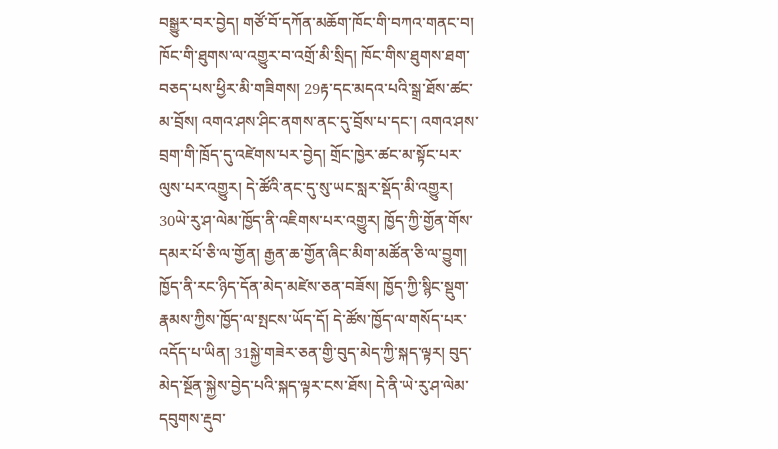བསྒྱུར་བར་བྱེད། གཙོ་བོ་དཀོན་མཆོག་ཁོང་གི་བཀའ་གནང་བ། ཁོང་གི་ཐུགས་ལ་འགྱུར་བ་འགྲོ་མི་སྲིད། ཁོང་གིས་ཐུགས་ཐག་བཅད་པས་ཕྱིར་མི་གཟིགས། 29རྟ་དང་མདའ་པའི་སྒྲ་ཐོས་ཚང་མ་བྲོས། འགའ་ཤས་ཤིང་ནགས་ནང་དུ་བྲོས་པ་དང་། འགའ་ཤས་བྲག་གི་ཁྲོད་དུ་འཛེགས་པར་བྱེད། གྲོང་ཁྱེར་ཚང་མ་སྟོང་པར་ལུས་པར་འགྱུར། དེ་ཚོའི་ནང་དུ་སུ་ཡང་སླར་སྡོད་མི་འགྱུར། 30ཡེ་རུ་ཤ་ལེམ་ཁྱོད་ནི་འཇིགས་པར་འགྱུར། ཁྱོད་ཀྱི་གྱོན་གོས་དམར་པོ་ཅི་ལ་གྱོན། རྒྱན་ཆ་གྱོན་ཞིང་མིག་མཚོན་ཅི་ལ་བྱུག། ཁྱོད་ནི་རང་ཉིད་དོན་མེད་མཛེས་ཅན་བཟོས། ཁྱོད་ཀྱི་སྙིང་སྡུག་རྣམས་ཀྱིས་ཁྱོད་ལ་སྤངས་ཡོད་དོ། དེ་ཚོས་ཁྱོད་ལ་གསོད་པར་འདོད་པ་ཡིན། 31སྐྱེ་གཟེར་ཅན་གྱི་བུད་མེད་ཀྱི་སྐད་ལྟར། བུད་མེད་སྔོན་སྐྱེས་བྱེད་པའི་སྐད་ལྟར་ངས་ཐོས། དེ་ནི་ཡེ་རུ་ཤ་ལེམ་དབུགས་རྡུབ་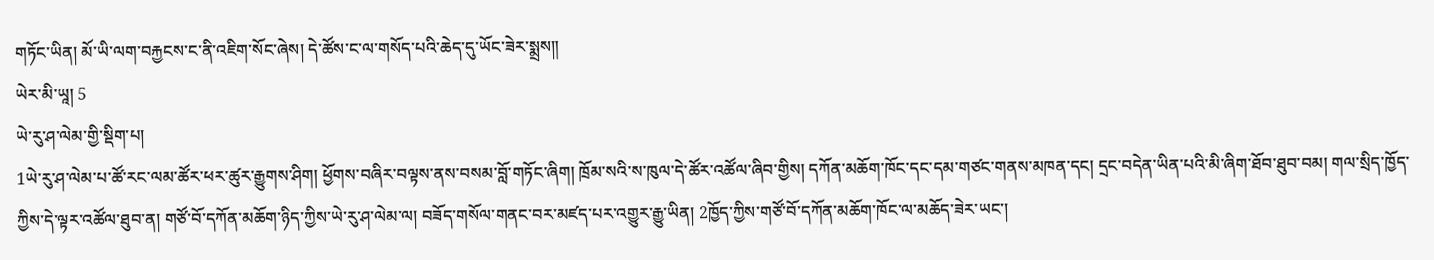གཏོང་ཡིན། མོ་ཡི་ལག་བརྐྱངས་ང་ནི་འཇིག་སོང་ཞེས། དེ་ཚོས་ང་ལ་གསོད་པའི་ཆེད་དུ་ཡོང་ཟེར་སྨྲས༎
ཡེར་མི་ཡཱ། 5
ཡེ་རུ་ཤ་ལེམ་གྱི་སྡིག་པ།
1ཡེ་རུ་ཤ་ལེམ་པ་ཚོ་རང་ལམ་ཚོར་ཕར་ཚུར་རྒྱུགས་ཤིག། ཕྱོགས་བཞིར་བལྟས་ནས་བསམ་བློ་གཏོང་ཞིག། ཁྲོམ་སའི་ས་ཁུལ་དེ་ཚོར་འཚོལ་ཞིབ་གྱིས། དཀོན་མཆོག་ཁོང་དང་དམ་གཙང་གནས་མཁན་དང། དྲང་བདེན་ཡིན་པའི་མི་ཞིག་ཐོབ་ཐུབ་བམ། གལ་སྲིད་ཁྱོད་ཀྱིས་དེ་ལྟར་འཚོལ་ཐུབ་ན། གཙོ་བོ་དཀོན་མཆོག་ཉིད་ཀྱིས་ཡེ་རུ་ཤ་ལེམ་ལ། བཟོད་གསོལ་གནང་བར་མཛད་པར་འགྱུར་རྒྱུ་ཡིན། 2ཁྱོད་ཀྱིས་གཙོ་བོ་དཀོན་མཆོག་ཁོང་ལ་མཆོད་ཟེར་ཡང་།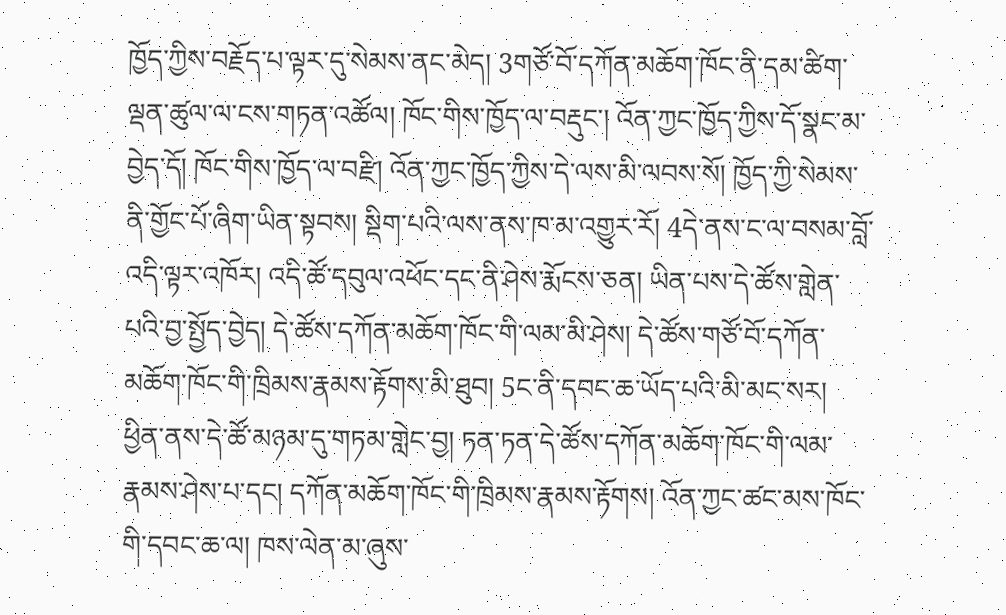ཁྱོད་ཀྱིས་བརྗོད་པ་ལྟར་དུ་སེམས་ནང་མེད། 3གཙོ་བོ་དཀོན་མཆོག་ཁོང་ནི་དམ་ཚིག་ལྡན་ཚུལ་ལ་ངས་གཏན་འཚོལ། ཁོང་གིས་ཁྱོད་ལ་བརྡུང་། འོན་ཀྱང་ཁྱོད་ཀྱིས་དོ་སྣང་མ་བྱེད་དོ། ཁོང་གིས་ཁྱོད་ལ་བརྫི། འོན་ཀྱང་ཁྱོད་ཀྱིས་དེ་ལས་མི་ལབས་སོ། ཁྱོད་ཀྱི་སེམས་ནི་གྱོང་པོ་ཞིག་ཡིན་སྟབས། སྡིག་པའི་ལས་ནས་ཁ་མ་འགྱུར་རོ། 4དེ་ནས་ང་ལ་བསམ་བློ་འདི་ལྟར་འཁོར། འདི་ཚོ་དབུལ་འཕོང་དང་ནི་ཤེས་རྨོངས་ཅན། ཡིན་པས་དེ་ཚོས་གླེན་པའི་བྱ་སྤྱོད་བྱེད། དེ་ཚོས་དཀོན་མཆོག་ཁོང་གི་ལམ་མི་ཤེས། དེ་ཚོས་གཙོ་བོ་དཀོན་མཆོག་ཁོང་གི་ཁྲིམས་རྣམས་རྟོགས་མི་ཐུབ། 5ང་ནི་དབང་ཆ་ཡོད་པའི་མི་མང་སར། ཕྱིན་ནས་དེ་ཚོ་མཉམ་དུ་གཏམ་གླེང་བྱ། ཏན་ཏན་དེ་ཚོས་དཀོན་མཆོག་ཁོང་གི་ལམ་རྣམས་ཤེས་པ་དང། དཀོན་མཆོག་ཁོང་གི་ཁྲིམས་རྣམས་རྟོགས། འོན་ཀྱང་ཚང་མས་ཁོང་གི་དབང་ཆ་ལ། ཁས་ལེན་མ་ཞུས་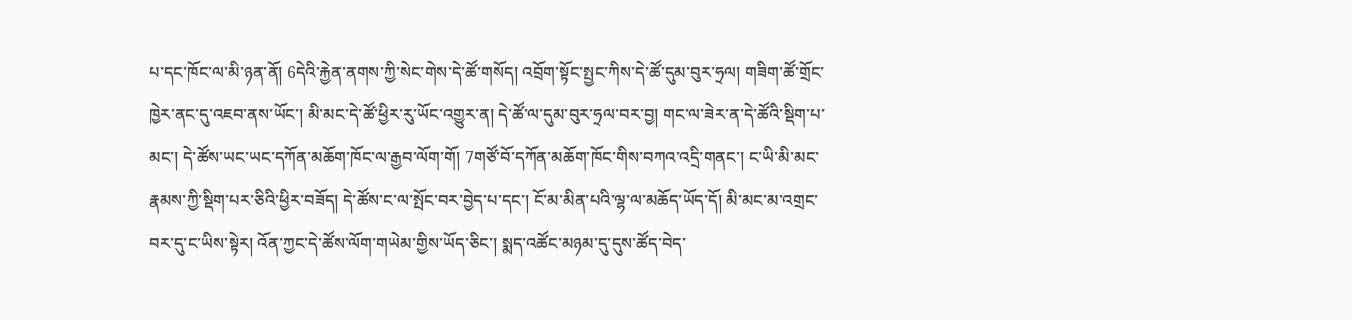པ་དང་ཁོང་ལ་མི་ཉན་ནོ། 6དེའི་རྐྱེན་ནགས་ཀྱི་སེང་གེས་དེ་ཚོ་གསོད། འབྲོག་སྟོང་སྤྱང་ཀིས་དེ་ཚོ་དུམ་བུར་ཧྲལ། གཟིག་ཚོ་གྲོང་ཁྱེར་ནང་དུ་འཇབ་ནས་ཡོང་། མི་མང་དེ་ཚོ་ཕྱིར་རུ་ཡོང་འགྱུར་ན། དེ་ཚོ་ལ་དུམ་བུར་ཧྲལ་བར་བྱ། གང་ལ་ཟེར་ན་དེ་ཚོའི་སྡིག་པ་མང་། དེ་ཚོས་ཡང་ཡང་དཀོན་མཆོག་ཁོང་ལ་རྒྱབ་ལོག་གོ། 7གཙོ་བོ་དཀོན་མཆོག་ཁོང་གིས་བཀའ་འདྲི་གནང་། ང་ཡི་མི་མང་རྣམས་ཀྱི་སྡིག་པར་ཅིའི་ཕྱིར་བཟོད། དེ་ཚོས་ང་ལ་སྤོང་བར་བྱེད་པ་དང་། ངོ་མ་མིན་པའི་ལྷ་ལ་མཆོད་ཡོད་དོ། མི་མང་མ་འགྲང་བར་དུ་ང་ཡིས་སྟེར། འོན་ཀྱང་དེ་ཚོས་ལོག་གཡེམ་གྱིས་ཡོད་ཅིང་། སྨད་འཚོང་མཉམ་དུ་དུས་ཚོད་བེད་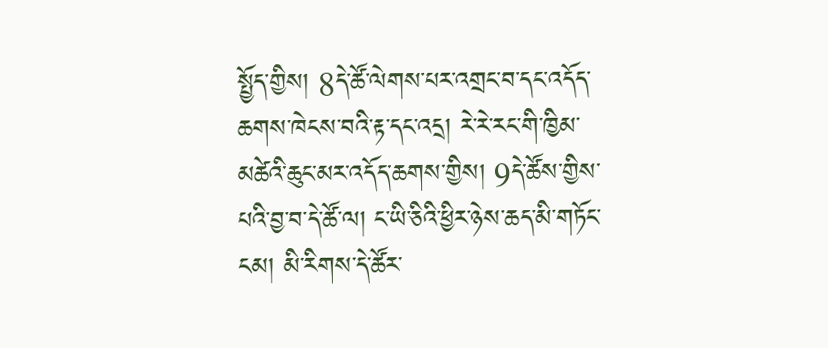སྤྱོད་གྱིས། 8དེ་ཚོ་ལེགས་པར་འགྲང་བ་དང་འདོད་ཆགས་ཁེངས་བའི་རྟ་དང་འདྲ། རེ་རེ་རང་གི་ཁྱིམ་མཚེའི་ཆུང་མར་འདོད་ཆགས་གྱིས། 9དེ་ཚོས་གྱིས་པའི་བྱ་བ་དེ་ཚོ་ལ། ང་ཡི་ཅིའི་ཕྱིར་ཉེས་ཆད་མི་གཏོང་ངམ། མི་རིགས་དེ་ཚོར་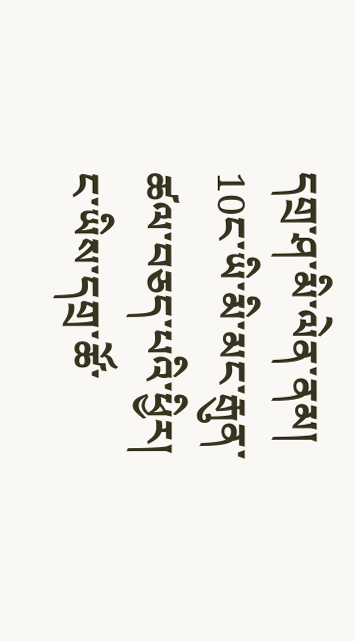དགྲ་ཤ་མི་ལེན་ནམ། 10ང་ཡི་མི་མང་རྒུན་ཚལ་བཅད་པའི་ཕྱིར། ང་ཡིས་དགྲ་ཚོ་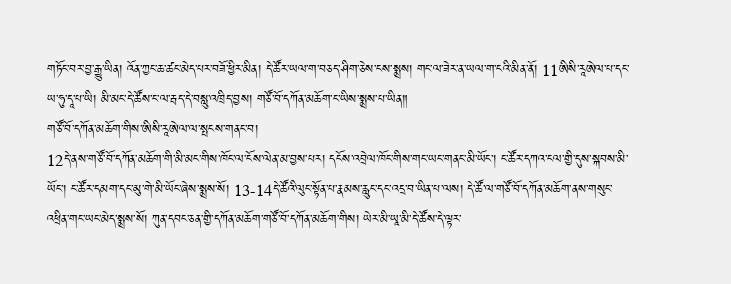གཏོང་བར་བྱ་རྒྱུ་ཡིན། འོན་ཀྱང་ཆ་ཚང་མེད་པར་བཟོ་ཕྱིར་མིན། དེ་ཚོར་ཡལ་ག་བཅད་ཤིག་ཅེས་ངས་སྨྲས། གང་ལ་ཟེར་ན་ཡལ་ག་ངའི་མིན་ནོ། 11ཨིསི་རཱཨེལ་པ་དང་ཡ་ཧུ་དཱ་པ་ཡི། མི་མང་དེ་ཚོས་ང་ལ་རྦད་དེ་བསླུ་འཁྲིད་བྱས། གཙོ་བོ་དཀོན་མཆོག་ང་ཡིས་སྨྲས་པ་ཡིན༎
གཙོ་བོ་དཀོན་མཆོག་གིས་ཨིསི་རཱཨེལ་ལ་སྤངས་གནང་བ།
12དེ་ནས་གཙོ་བོ་དཀོན་མཆོག་གི་མི་མང་གིས་ཁོང་ལ་ངོས་ལེན་མ་བྱས་པར། དངོས་འབྲེལ་ཁོང་གིས་གང་ཡང་གནང་མི་ཡོང་། ང་ཚོར་དཀའ་ངལ་གྱི་དུས་སྐབས་མི་ཡོང་། ང་ཚོར་དམག་དང་མུ་གེ་མི་ཡོང་ཞེས་སྨྲས་སོ། 13-14དེ་ཚོའི་ལུང་སྟོན་པ་རྣམས་རླུང་དང་འདྲ་བ་ཡིན་པ་ལས། དེ་ཚོ་ལ་གཙོ་བོ་དཀོན་མཆོག་ནས་གསུང་འཕྲིན་གང་ཡང་མེད་སྨྲས་སོ། ཀུན་དབང་ཅན་གྱི་དཀོན་མཆོག་གཙོ་བོ་དཀོན་མཆོག་གིས། ཡེར་མི་ཡཱ་མི་དེ་ཚོས་དེ་ལྟར་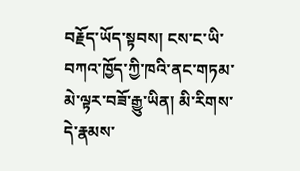བརྗོད་ཡོད་སྟབས། ངས་ང་ཡི་བཀའ་ཁྱོད་ཀྱི་ཁའི་ནང་གཏམ་མེ་ལྟར་བཟོ་རྒྱུ་ཡིན། མི་རིགས་དེ་རྣམས་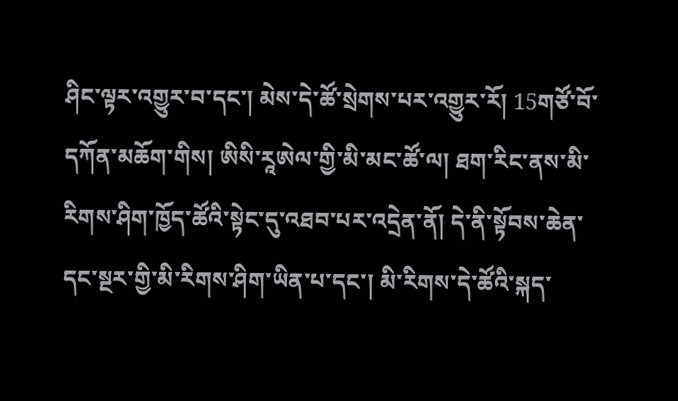ཤིང་ལྟར་འགྱུར་བ་དང་། མེས་དེ་ཚོ་སྲེགས་པར་འགྱུར་རོ། 15གཙོ་བོ་དཀོན་མཆོག་གིས། ཨིསི་རཱཨེལ་གྱི་མི་མང་ཚོ་ལ། ཐག་རིང་ནས་མི་རིགས་ཤིག་ཁྱོད་ཚོའི་སྟེང་དུ་འཐབ་པར་འདྲེན་ནོ། དེ་ནི་སྟོབས་ཆེན་དང་སྔར་གྱི་མི་རིགས་ཤིག་ཡིན་པ་དང་། མི་རིགས་དེ་ཚོའི་སྐད་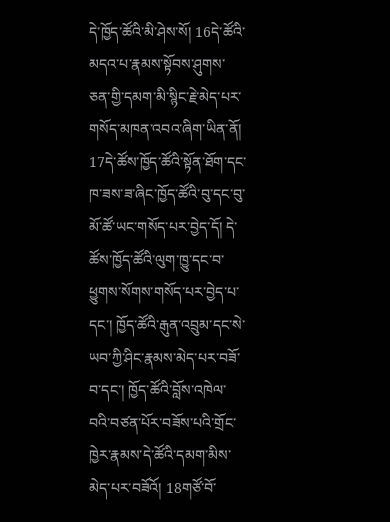དེ་ཁྱོད་ཚོའི་མི་ཤེས་སོ། 16དེ་ཚོའི་མདའ་པ་རྣམས་སྟོབས་ཤུགས་ཅན་གྱི་དམག་མི་སྙིང་རྗེ་མེད་པར་གསོད་མཁན་འབའ་ཞིག་ཡིན་ནོ། 17དེ་ཚོས་ཁྱོད་ཚོའི་སྟོན་ཐོག་དང་ཁ་ཟས་ཟ་ཞིང་ཁྱོད་ཚོའི་བུ་དང་བུ་མོ་ཚོ་ཡང་གསོད་པར་བྱེད་དོ། དེ་ཚོས་ཁྱོད་ཚོའི་ལུག་ཁྱུ་དང་བ་ཕྱུགས་སོགས་གསོད་པར་བྱེད་པ་དང་། ཁྱོད་ཚོའི་རྒུན་འབྲུམ་དང་སེ་ཡབ་ཀྱི་ཤིང་རྣམས་མེད་པར་བཟོ་བ་དང་། ཁྱོད་ཚོའི་བློས་འཁེལ་བའི་བཙན་པོར་བཟོས་པའི་གྲོང་ཁྱེར་རྣམས་དེ་ཚོའི་དམག་མིས་མེད་པར་བཟོའོ། 18གཙོ་བོ་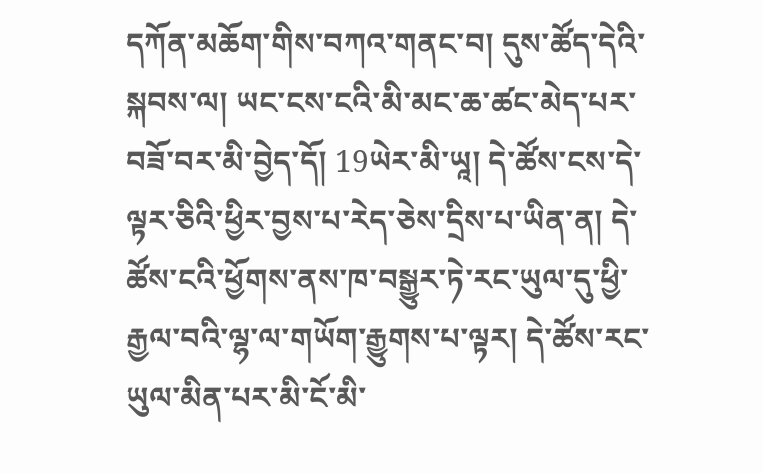དཀོན་མཆོག་གིས་བཀའ་གནང་བ། དུས་ཚོད་དེའི་སྐབས་ལ། ཡང་ངས་ངའི་མི་མང་ཆ་ཚང་མེད་པར་བཟོ་བར་མི་བྱེད་དོ། 19ཡེར་མི་ཡཱ། དེ་ཚོས་ངས་དེ་ལྟར་ཅིའི་ཕྱིར་བྱས་པ་རེད་ཅེས་དྲིས་པ་ཡིན་ན། དེ་ཚོས་ངའི་ཕྱོགས་ནས་ཁ་བསྒྱུར་ཏེ་རང་ཡུལ་དུ་ཕྱི་རྒྱལ་བའི་ལྷ་ལ་གཡོག་རྒྱུགས་པ་ལྟར། དེ་ཚོས་རང་ཡུལ་མིན་པར་མི་ངོ་མི་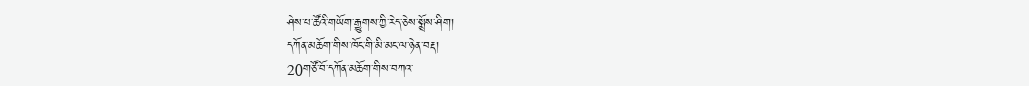ཤེས་པ་ཚོའི་གཡོག་རྒྱུགས་ཀྱི་རེད་ཅེས་སྨྲོས་ཤིག།
དཀོན་མཆོག་གིས་ཁོང་གི་མི་མང་ལ་ཉེན་བརྡ།
20གཙོ་བོ་དཀོན་མཆོག་གིས་བཀའ་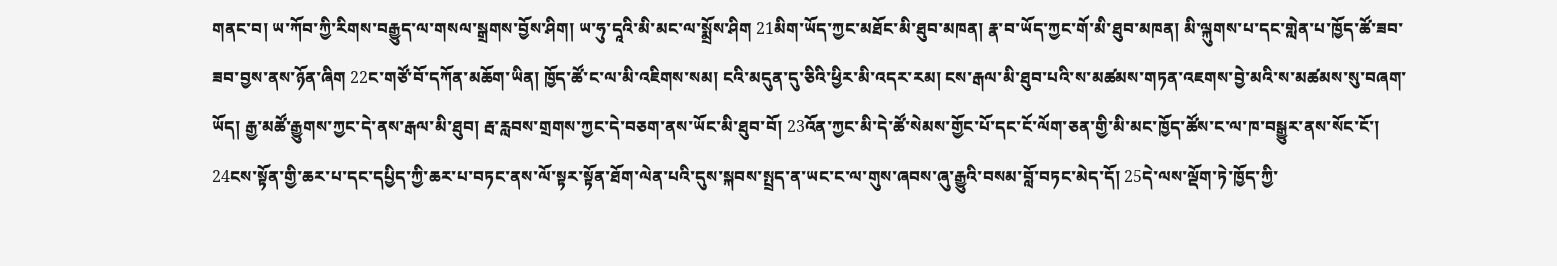གནང་བ། ཡ་ཀོབ་ཀྱི་རིགས་བརྒྱུད་ལ་གསལ་སྒྲགས་བྱོས་ཤིག། ཡ་ཧུ་དཱའི་མི་མང་ལ་སྨྲོས་ཤིག 21མིག་ཡོད་ཀྱང་མཐོང་མི་ཐུབ་མཁན། རྣ་བ་ཡོད་ཀྱང་གོ་མི་ཐུབ་མཁན། མི་ལྐུགས་པ་དང་གླེན་པ་ཁྱོད་ཚོ་ཟབ་ཟབ་བྱས་ནས་ཉོན་ཞིག 22ང་གཙོ་བོ་དཀོན་མཆོག་ཡིན། ཁྱོད་ཚོ་ང་ལ་མི་འཇིགས་སམ། ངའི་མདུན་དུ་ཅིའི་ཕྱིར་མི་འདར་རམ། ངས་རྒལ་མི་ཐུབ་པའི་ས་མཚམས་གཏན་འཇགས་བྱེ་མའི་ས་མཚམས་སུ་བཞག་ཡོད། རྒྱ་མཚོ་རྒྱུགས་ཀྱང་དེ་ནས་རྒལ་མི་ཐུབ། རྦ་རླབས་གྲགས་ཀྱང་དེ་བཅག་ནས་ཡོང་མི་ཐུབ་བོ། 23འོན་ཀྱང་མི་དེ་ཚོ་སེམས་གྱོང་པོ་དང་ངོ་ལོག་ཅན་གྱི་མི་མང་ཁྱོད་ཚོས་ང་ལ་ཁ་བསྒྱུར་ནས་སོང་ངོ་། 24ངས་སྟོན་གྱི་ཆར་པ་དང་དཔྱིད་ཀྱི་ཆར་པ་བཏང་ནས་ལོ་སྟར་སྟོན་ཐོག་ལེན་པའི་དུས་སྐབས་སྤྲད་ན་ཡང་ང་ལ་གུས་ཞབས་ཞུ་རྒྱུའི་བསམ་བློ་བཏང་མེད་དོ། 25དེ་ལས་ལྡོག་ཏེ་ཁྱོད་ཀྱི་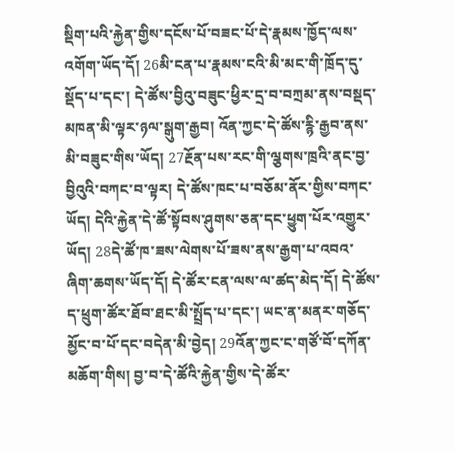སྡིག་པའི་རྐྱེན་གྱིས་དངོས་པོ་བཟང་པོ་དེ་རྣམས་ཁྱོད་ལས་འགོག་ཡོད་དོ། 26མི་ངན་པ་རྣམས་ངའི་མི་མང་གི་ཁྲོད་དུ་སྡོད་པ་དང་། དེ་ཚོས་བྱིའུ་བཟུང་ཕྱིར་དྲ་བ་བཀྲམ་ནས་བསྡད་མཁན་མི་ལྟར་ཉལ་སྒུག་རྒྱབ། འོན་ཀྱང་དེ་ཚོས་རྙི་རྒྱབ་ནས་མི་བཟུང་གིས་ཡོད། 27རྔོན་པས་རང་གི་ལྕགས་ཁྲའི་ནང་བྱ་བྱིའུའི་བཀང་བ་ལྟར། དེ་ཚོས་ཁང་པ་བཅོམ་ནོར་གྱིས་བཀང་ཡོད། དེའི་རྐྱེན་དེ་ཚོ་སྟོབས་ཤུགས་ཅན་དང་ཕྱུག་པོར་འགྱུར་ཡོད། 28དེ་ཚོ་ཁ་ཟས་ལེགས་པོ་ཟས་ནས་རྒྱག་པ་འབའ་ཞིག་ཆགས་ཡོད་དོ། དེ་ཚོར་ངན་ལས་ལ་ཚད་མེད་དོ། དེ་ཚོས་ད་ཕྲུག་ཚོར་ཐོབ་ཐང་མི་སྤྲོད་པ་དང་། ཡང་ན་མནར་གཅོད་མྱོང་བ་པོ་དང་བདེན་མི་བྱེད། 29འོན་ཀྱང་ང་གཙོ་བོ་དཀོན་མཆོག་གིས། བྱ་བ་དེ་ཚོའི་རྐྱེན་གྱིས་དེ་ཚོར་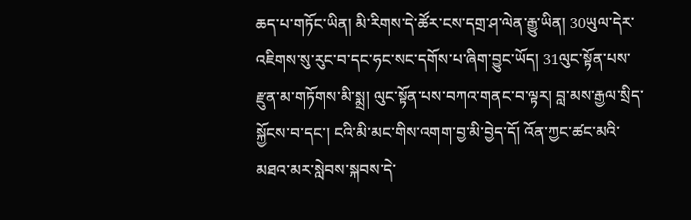ཆད་པ་གཏོང་ཡིན། མི་རིགས་དེ་ཚོར་ངས་དགྲ་ཤ་ལེན་རྒྱུ་ཡིན། 30ཡུལ་དེར་འཇིགས་སུ་རུང་བ་དང་ཧང་སང་དགོས་པ་ཞིག་བྱུང་ཡོད། 31ལུང་སྟོན་པས་རྫུན་མ་གཏོགས་མི་སྨྲ། ལུང་སྟོན་པས་བཀའ་གནང་བ་ལྟར། བླ་མས་རྒྱལ་སྲིད་སྐྱོངས་བ་དང་། ངའི་མི་མང་གིས་འགག་བྱ་མི་བྱེད་དོ། འོན་ཀྱང་ཚང་མའི་མཐའ་མར་སླེབས་སྐབས་དེ་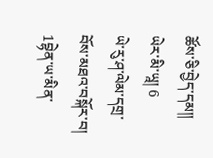ཚོས་ཅི་བྱེད་དམ༎
ཡེར་མི་ཡཱ། 6
ཡེ་རུ་ཤ་ལེམ་དགྲ་བོས་མཐའ་བསྐོར་བ།
1བྷེན་ཡ་མིན་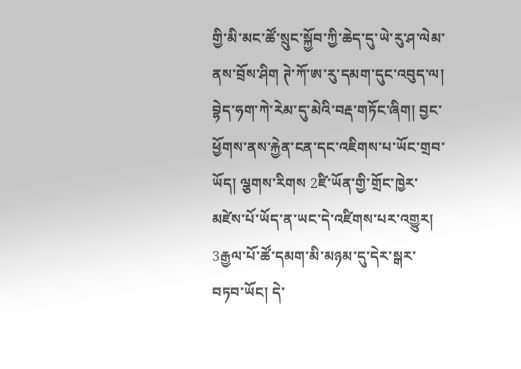གྱི་མི་མང་ཚོ་སྲུང་སྐྱོབ་ཀྱི་ཆེད་དུ་ཡེ་རུ་ཤ་ལེམ་ནས་བྲོས་ཤིག ཊེ་ཀོ་ཨ་རུ་དམག་དུང་འབུད་ལ། བྷེད་ཧག་ཀེ་རེམ་དུ་མེའི་བརྡ་གཏོང་ཞིག། བྱང་ཕྱོགས་ནས་རྐྱེན་ངན་དང་འཇིགས་པ་ཡོང་གྲབ་ཡོད། ལྕགས་རིགས 2ཛི་ཡོན་གྱི་གྲོང་ཁྱེར་མཛེས་པོ་ཡོད་ན་ཡང་དེ་འཛིགས་པར་འགྱུར། 3རྒྱལ་པོ་ཚོ་དམག་མི་མཉམ་དུ་དེར་སྒར་བཏབ་ཡོང། དེ་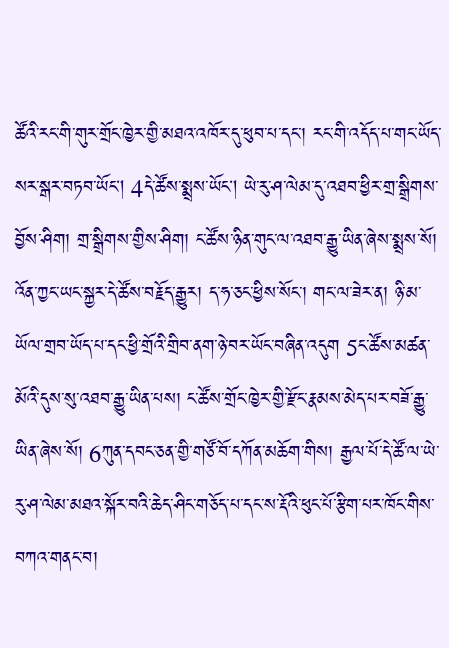ཚོའི་རང་གི་གུར་གྲོང་ཁྱེར་གྱི་མཐའ་འཁོར་དུ་ཕུབ་པ་དང་། རང་གི་འདོད་པ་གང་ཡོད་སར་སྒར་བཏབ་ཡོང། 4དེ་ཚོས་སྨྲས་ཡོང། ཡེ་རུ་ཤ་ལེམ་དུ་འཐབ་ཕྱིར་གྲ་སྒྲིགས་བྱོས་ཤིག། གྲ་སྒྲིགས་གྱིས་ཤིག། ང་ཚོས་ཉིན་གུང་ལ་འཐབ་རྒྱུ་ཡིན་ཞེས་སྨྲས་སོ། འོན་ཀྱང་ཡང་སྐྱར་དེ་ཚོས་བརྗོད་རྒྱུར། ད་ཧ་ཅང་ཕྱིས་སོང་། གང་ལ་ཟེར་ན། ཉི་མ་ཡོལ་གྲབ་ཡོད་པ་དང་ཕྱི་གྲོའི་གྲིབ་ནག་ཉེ་བར་ཡོང་བཞིན་འདུག 5ང་ཚོས་མཚན་མོའི་དུས་སུ་འཐབ་རྒྱུ་ཡིན་པས། ང་ཚོས་གྲོང་ཁྱེར་གྱི་རྫོང་རྣམས་མེད་པར་བཟོ་རྒྱུ་ཡིན་ཞེས་སོ། 6ཀུན་དབང་ཅན་གྱི་གཙོ་བོ་དཀོན་མཆོག་གིས། རྒྱལ་པོ་དེ་ཚོ་ལ་ཡེ་རུ་ཤ་ལེམ་མཐའ་སྐོར་བའི་ཆེད་ཤིང་གཅོད་པ་དང་ས་རྡོའི་ཕུང་པོ་རྩིག་པར་ཁོང་གིས་བཀའ་གནང་བ།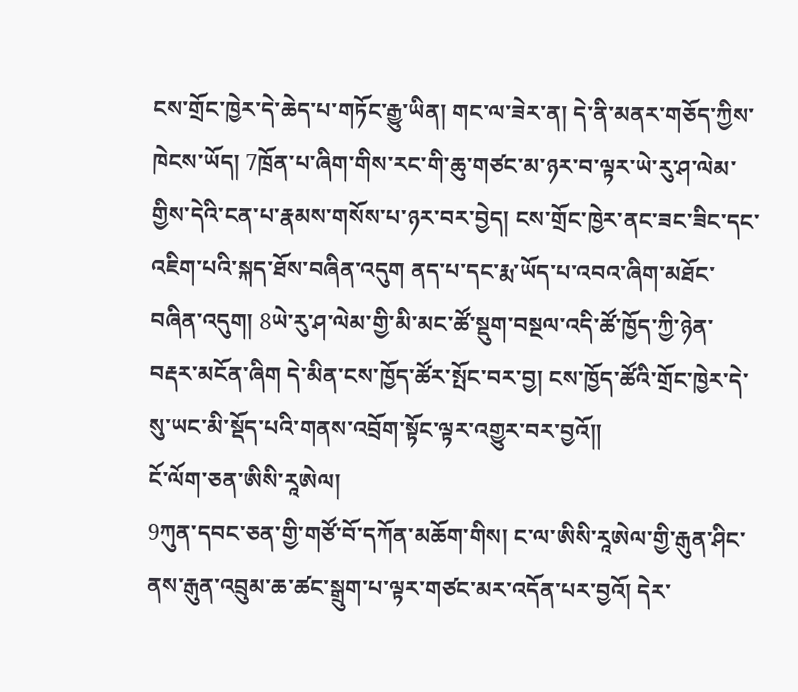ངས་གྲོང་ཁྱེར་དེ་ཆེད་པ་གཏོང་རྒྱུ་ཡིན། གང་ལ་ཟེར་ན། དེ་ནི་མནར་གཅོད་ཀྱིས་ཁེངས་ཡོད། 7ཁྲོན་པ་ཞིག་གིས་རང་གི་ཆུ་གཙང་མ་ཉར་བ་ལྟར་ཡེ་རུ་ཤ་ལེམ་གྱིས་དེའི་ངན་པ་རྣམས་གསོས་པ་ཉར་བར་བྱེད། ངས་གྲོང་ཁྱེར་ནང་ཟང་ཟིང་དང་འཇིག་པའི་སྐད་ཐོས་བཞིན་འདུག ནད་པ་དང་རྨ་ཡོད་པ་འབའ་ཞིག་མཐོང་བཞིན་འདུག། 8ཡེ་རུ་ཤ་ལེམ་གྱི་མི་མང་ཚོ་སྡུག་བསྔལ་འདི་ཚོ་ཁྱོད་ཀྱི་ཉེན་བརྡར་མངོན་ཞིག དེ་མིན་ངས་ཁྱོད་ཚོར་སྤོང་བར་བྱ། ངས་ཁྱོད་ཚོའི་གྲོང་ཁྱེར་དེ་སུ་ཡང་མི་སྡོད་པའི་གནས་འབྲོག་སྟོང་ལྟར་འགྱུར་བར་བྱའོ༎
ངོ་ལོག་ཅན་ཨིསི་རཱཨེལ།
9ཀུན་དབང་ཅན་གྱི་གཙོ་བོ་དཀོན་མཆོག་གིས། ང་ལ་ཨིསི་རཱཨེལ་གྱི་རྒུན་ཤིང་ནས་རྒུན་འབྲུམ་ཆ་ཚང་སྒྲུག་པ་ལྟར་གཙང་མར་འདོན་པར་བྱའོ། དེར་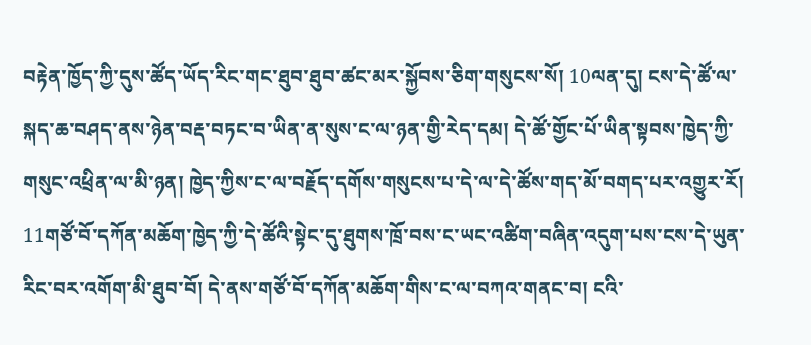བརྟེན་ཁྱོད་ཀྱི་དུས་ཚོད་ཡོད་རིང་གང་ཐུབ་ཐུབ་ཚང་མར་སྐྱོབས་ཅིག་གསུངས་སོ། 10ལན་དུ། ངས་དེ་ཚོ་ལ་སྐད་ཆ་བཤད་ནས་ཉེན་བརྡ་བཏང་བ་ཡིན་ན་སུས་ང་ལ་ཉན་གྱི་རེད་དམ། དེ་ཚོ་གྱོང་པོ་ཡིན་སྟབས་ཁྱེད་ཀྱི་གསུང་འཕྲིན་ལ་མི་ཉན། ཁྱེད་ཀྱིས་ང་ལ་བརྗོད་དགོས་གསུངས་པ་དེ་ལ་དེ་ཚོས་གད་མོ་བགད་པར་འགྱུར་རོ། 11གཙོ་བོ་དཀོན་མཆོག་ཁྱེད་ཀྱི་དེ་ཚོའི་སྟེང་དུ་ཐུགས་ཁྲོ་བས་ང་ཡང་འཚིག་བཞིན་འདུག་པས་ངས་དེ་ཡུན་རིང་བར་འགོག་མི་ཐུབ་བོ། དེ་ནས་གཙོ་བོ་དཀོན་མཆོག་གིས་ང་ལ་བཀའ་གནང་བ། ངའི་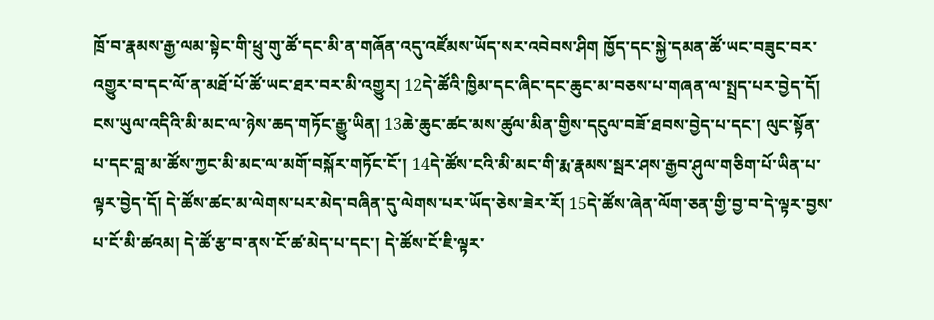ཁྲོ་བ་རྣམས་རྒྱ་ལམ་སྟེང་གི་ཕྲུ་གུ་ཚོ་དང་མི་ན་གཞོན་འདུ་འཛོམས་ཡོད་སར་འབེབས་ཤིག ཁྱོད་དང་སྐྱེ་དམན་ཚོ་ཡང་བཟུང་བར་འགྱུར་བ་དང་ལོ་ན་མཐོ་པོ་ཚོ་ཡང་ཐར་བར་མི་འགྱུར། 12དེ་ཚོའི་ཁྱིམ་དང་ཞིང་དང་ཆུང་མ་བཅས་པ་གཞན་ལ་སྤྲད་པར་བྱེད་དོ། ངས་ཡུལ་འདིའི་མི་མང་ལ་ཉེས་ཆད་གཏོང་རྒྱུ་ཡིན། 13ཆེ་ཆུང་ཚང་མས་ཚུལ་མིན་གྱིས་དངུལ་བཟོ་ཐབས་བྱེད་པ་དང་། ལུང་སྟོན་པ་དང་བླ་མ་ཚོས་ཀྱང་མི་མང་ལ་མགོ་བསྐོར་གཏོང་ངོ་། 14དེ་ཚོས་ངའི་མི་མང་གི་རྨ་རྣམས་སྦར་ཤས་རྒྱབ་ཤུལ་གཅིག་པོ་ཡིན་པ་ལྟར་བྱེད་དོ། དེ་ཚོས་ཚང་མ་ལེགས་པར་མེད་བཞིན་དུ་ལེགས་པར་ཡོད་ཅེས་ཟེར་རོ། 15དེ་ཚོས་ཞེན་ལོག་ཅན་གྱི་བྱ་བ་དེ་ལྟར་བྱས་པ་ངོ་མི་ཚའམ། དེ་ཚོ་རྩ་བ་ནས་ངོ་ཚ་མེད་པ་དང་། དེ་ཚོས་ངོ་ཇི་ལྟར་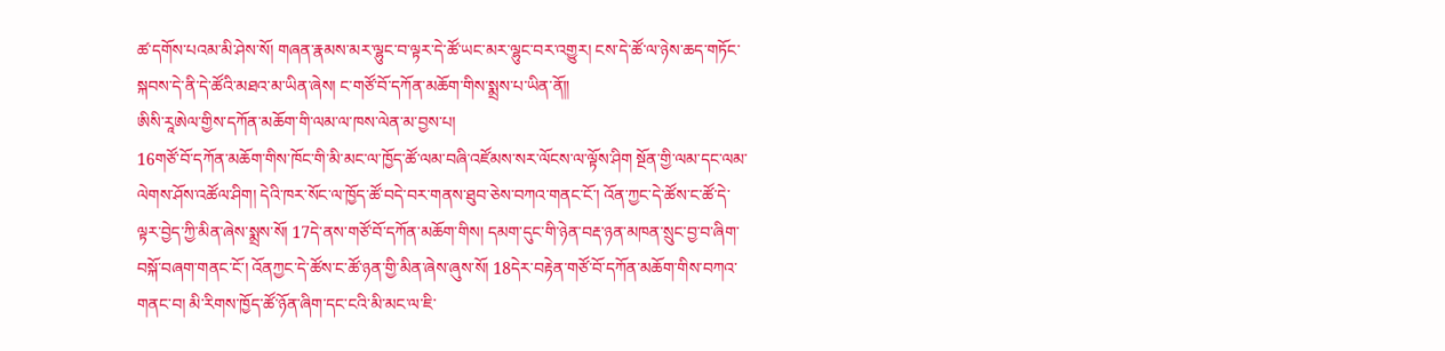ཚ་དགོས་པའམ་མི་ཤེས་སོ། གཞན་རྣམས་མར་ལྷུང་བ་ལྟར་དེ་ཚོ་ཡང་མར་ལྷུང་བར་འགྱུར། ངས་དེ་ཚོ་ལ་ཉེས་ཆད་གཏོང་སྐབས་དེ་ནི་དེ་ཚོའི་མཐའ་མ་ཡིན་ཞེས། ང་གཙོ་བོ་དཀོན་མཆོག་གིས་སྨྲས་པ་ཡིན་ནོ༎
ཨིསི་རཱཨེལ་གྱིས་དཀོན་མཆོག་གི་ལམ་ལ་ཁས་ལེན་མ་བྱས་པ།
16གཙོ་བོ་དཀོན་མཆོག་གིས་ཁོང་གི་མི་མང་ལ་ཁྱོད་ཚོ་ལམ་བཞི་འཛོམས་སར་ལོངས་ལ་ལྟོས་ཤིག སྔོན་གྱི་ལམ་དང་ལམ་ལེགས་ཤོས་འཚོལ་ཤིག། དེའི་ཁར་སོང་ལ་ཁྱོད་ཚོ་བདེ་བར་གནས་ཐུབ་ཅེས་བཀའ་གནང་ངོ་། འོན་ཀྱང་དེ་ཚོས་ང་ཚོ་དེ་ལྟར་བྱེད་ཀྱི་མིན་ཞེས་སྨྲས་སོ། 17དེ་ནས་གཙོ་བོ་དཀོན་མཆོག་གིས། དམག་དུང་གི་ཉེན་བརྡ་ཉན་མཁན་སྲུང་བྱ་བ་ཞིག་བསྐོ་བཞག་གནང་ངོ་། འོནཀྱང་དེ་ཚོས་ང་ཚོ་ཉན་གྱི་མིན་ཞེས་ཞུས་སོ། 18དེར་བརྟེན་གཙོ་བོ་དཀོན་མཆོག་གིས་བཀའ་གནང་བ། མི་རིགས་ཁྱོད་ཚོ་ཉོན་ཞིག་དང་ངའི་མི་མང་ལ་ཇི་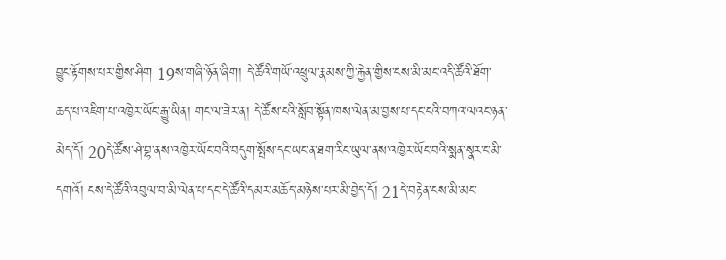བྱུང་རྟོགས་པར་གྱིས་ཤིག 19ས་གཞི་ཉོན་ཞིག། དེ་ཚོའི་གཡོ་འཕྲུལ་རྣམས་ཀྱི་རྐྱེན་གྱིས་ངས་མི་མང་འདི་ཚོའི་ཐོག་ཆད་པ་འཇིག་པ་འཁྱེར་ཡོང་རྒྱུ་ཡིན། གང་ལ་ཟེར་ན། དེ་ཚོས་ངའི་སློབ་སྟོན་ཁས་ལེན་མ་བྱས་པ་དང་ངའི་བཀའ་ལའང་ཉན་མེད་དོ། 20དེ་ཚོས་ཤེ་བྷ་ནས་འཁྱེར་ཡོང་བའི་བདུག་སྤོས་དང་ཡང་ན་ཐག་རིང་ཡུལ་ནས་འཁྱེར་ཡོང་བའི་སྨན་སྣར་ང་མི་དགའོ། ངས་དེ་ཚོའི་འབུལ་བ་མི་ལེན་པ་དང་དེ་ཚོའི་དམར་མཆོད་མཉེས་པར་མི་བྱེད་དོ། 21དེ་བརྟེན་ངས་མི་མང་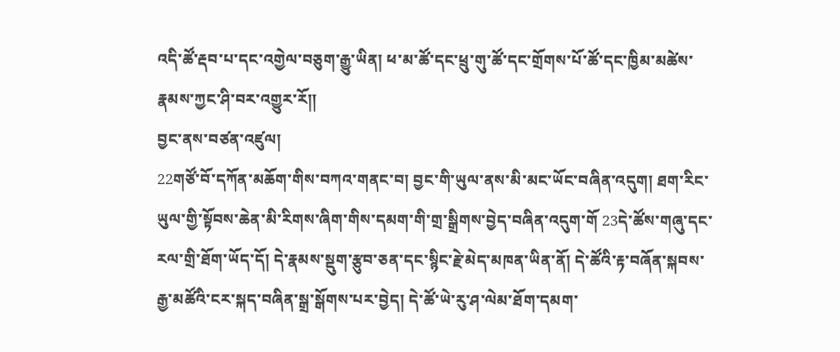འདི་ཚོ་རྡབ་པ་དང་འགྱེལ་བཅུག་རྒྱུ་ཡིན། ཕ་མ་ཚོ་དང་ཕྲུ་གུ་ཚོ་དང་གྲོགས་པོ་ཚོ་དང་ཁྱིམ་མཚེས་རྣམས་ཀྱང་ཤི་བར་འགྱུར་རོ༎
བྱང་ནས་བཙན་འཛུལ།
22གཙོ་བོ་དཀོན་མཆོག་གིས་བཀའ་གནང་བ། བྱང་གི་ཡུལ་ནས་མི་མང་ཡོང་བཞིན་འདུག། ཐག་རིང་ཡུལ་གྱི་སྟོབས་ཆེན་མི་རིགས་ཞིག་གིས་དམག་གི་གྲ་སྒྲིགས་བྱེད་བཞིན་འདུག་གོ 23དེ་ཚོས་གཞུ་དང་རལ་གྲི་ཐོག་ཡོད་དོ། དེ་རྣམས་སྡུག་རྩུབ་ཅན་དང་སྙིང་རྗེ་མེད་མཁན་ཡིན་ནོ། དེ་ཚོའི་རྟ་བཞོན་སྐབས་རྒྱ་མཚོའི་ངར་སྐད་བཞིན་སྒྲ་སྒོགས་པར་བྱེད། དེ་ཚོ་ཡེ་རུ་ཤ་ལེམ་ཐོག་དམག་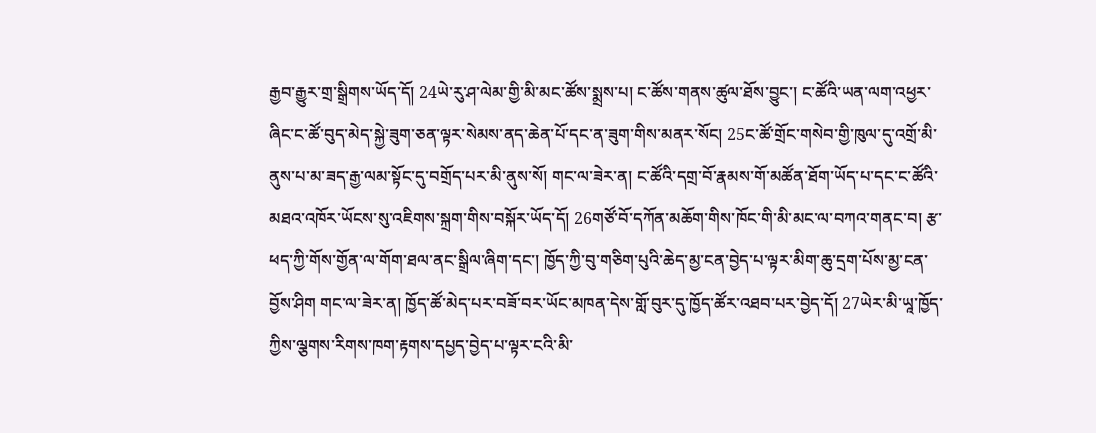རྒྱབ་རྒྱུར་གྲ་སྒྲིགས་ཡོད་དོ། 24ཡེ་རུ་ཤ་ལེམ་གྱི་མི་མང་ཚོས་སྨྲས་པ། ང་ཚོས་གནས་ཚུལ་ཐོས་བྱུང་། ང་ཚོའི་ཡན་ལག་འཕྱར་ཞིང་ང་ཚོ་བུད་མེད་སྐྱེ་ཟུག་ཅན་ལྟར་སེམས་ནད་ཆེན་པོ་དང་ན་ཟུག་གིས་མནར་སོང། 25ང་ཚོ་གྲོང་གསེབ་གྱི་ཁུལ་དུ་འགྲོ་མི་ནུས་པ་མ་ཟད་རྒྱ་ལམ་སྟོང་དུ་བགྲོད་པར་མི་ནུས་སོ། གང་ལ་ཟེར་ན། ང་ཚོའི་དགྲ་བོ་རྣམས་གོ་མཚོན་ཐོག་ཡོད་པ་དང་ང་ཚོའི་མཐའ་འཁོར་ཡོངས་སུ་འཇིགས་སྐྲག་གིས་བསྐོར་ཡོད་དོ། 26གཙོ་བོ་དཀོན་མཆོག་གིས་ཁོང་གི་མི་མང་ལ་བཀའ་གནང་བ། རྩ་ཕད་ཀྱི་གོས་གྱོན་ལ་གོག་ཐལ་ནང་སྒྲིལ་ཞིག་དང་། ཁྱོད་ཀྱི་བུ་གཅིག་པུའི་ཆེད་མྱ་ངན་བྱེད་པ་ལྟར་མིག་ཆུ་དྲག་པོས་མྱ་ངན་བྱོས་ཤིག གང་ལ་ཟེར་ན། ཁྱོད་ཚོ་མེད་པར་བཟོ་བར་ཡོང་མཁན་དེས་གློ་བུར་དུ་ཁྱོད་ཚོར་འཐབ་པར་བྱེད་དོ། 27ཡེར་མི་ཡཱ་ཁྱོད་ཀྱིས་ལྕགས་རིགས་ཁག་རྟགས་དཔྱད་བྱེད་པ་ལྟར་ངའི་མི་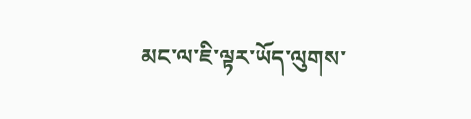མང་ལ་ཇི་ལྟར་ཡོད་ལུགས་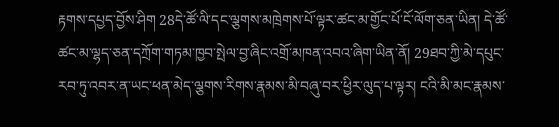རྟགས་དཔྱད་བྱོས་ཤིག 28དེ་ཚོ་ལི་དང་ལྕགས་མཁྲེགས་པོ་ལྟར་ཚང་མ་གྱོང་པོ་ངོ་ལོག་ཅན་ཡིན། དེ་ཚོ་ཚང་མ་ལྷད་ཅན་དཀྲོག་གཏམ་ཁྱབ་སྤེལ་བྱ་ཞིང་འགྲོ་མཁན་འབའ་ཞིག་ཡིན་ནོ། 29ཐབ་ཀྱི་མེ་དཔུང་རབ་ཏུ་འབར་ན་ཡང་ཕན་མེད་ལྕགས་རིགས་རྣམས་མི་བཞུ་བར་ཕྱིར་ལུད་པ་ལྟར། ངའི་མི་མང་རྣམས་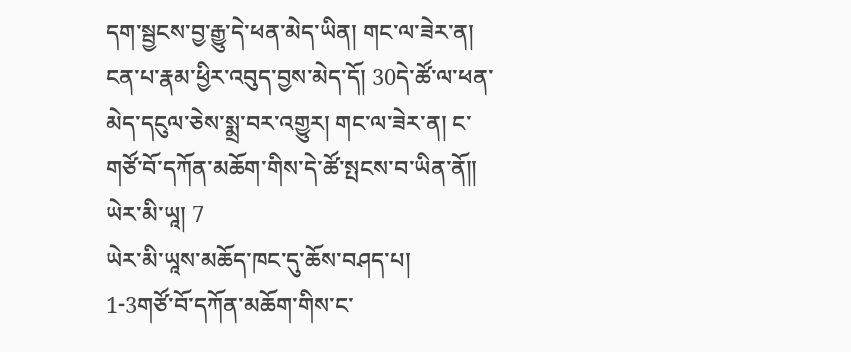དག་སྦྱངས་བྱ་རྒྱུ་དེ་ཕན་མེད་ཡིན། གང་ལ་ཟེར་ན། ངན་པ་རྣམ་ཕྱིར་འབུད་བྱས་མེད་དོ། 30དེ་ཚོ་ལ་ཕན་མེད་དངུལ་ཅེས་སྨྲ་བར་འགྱུར། གང་ལ་ཟེར་ན། ང་གཙོ་བོ་དཀོན་མཆོག་གིས་དེ་ཚོ་སྤངས་བ་ཡིན་ནོ༎
ཡེར་མི་ཡཱ། 7
ཡེར་མི་ཡཱས་མཆོད་ཁང་དུ་ཆོས་བཤད་པ།
1-3གཙོ་བོ་དཀོན་མཆོག་གིས་ང་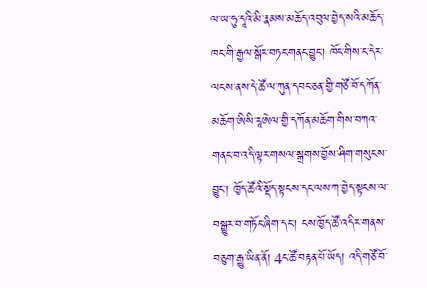ལ་ཡ་ཧུ་དཱའི་མི་རྣམས་མཆོད་འབུལ་བྱེད་སའི་མཆོད་ཁང་གི་རྒྱལ་སྒོར་བཏང་གནང་བྱུང་། ཁོང་གིས་ང་དེར་ལངས་ནས་དེ་ཚོ་ལ་ཀུན་དབང་ཅན་གྱི་གཙོ་བོ་དཀོན་མཆོག་ཨིསི་རཱཨེལ་གྱི་དཀོན་མཆོག་གིས་བཀའ་གནང་བ་འདི་ལྟར་གསལ་སྒྲགས་བྱོས་ཤིག་གསུངས་བྱུང་། ཁྱོད་ཚོའི་སྡོད་སྟངས་དང་ལས་ཀ་བྱེད་སྟངས་ལ་བསྒྱུར་བ་གཏོང་ཞིག་དང་། ངས་ཁྱོད་ཚོ་འདིར་གནས་བཅུག་རྒྱུ་ཡིན་ནོ། 4ང་ཚོ་བརྟན་པོ་ཡོད། འདི་གཙོ་བོ་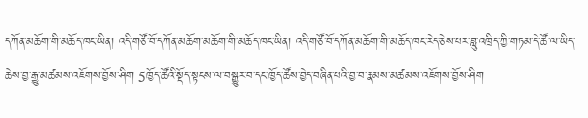དཀོན་མཆོག་གི་མཆོད་ཁང་ཡིན། འདི་གཙོ་བོ་དཀོན་མཆོག་མཆོག་གི་མཆོད་ཁང་ཡིན། འདི་གཙོ་བོ་དཀོན་མཆོག་གི་མཆོད་ཁང་རེད་ཅེས་པར་བླུ་འཁྲིད་ཀྱི་གཏམ་དེ་ཚོ་ལ་ཡིད་ཆེས་བྱ་རྒྱུ་མཚམས་འཇོགས་བྱོས་ཤིག 5ཁྱོད་ཚོའི་སྡོད་སྟངས་ལ་བསྒྱུར་བ་དང་ཁྱོད་ཚོས་བྱེད་བཞིན་པའི་བྱ་བ་རྣམས་མཚམས་འཇོགས་བྱོས་ཤིག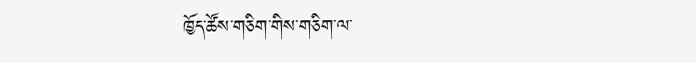ཁྱོད་ཚོས་གཅིག་གིས་གཅིག་ལ་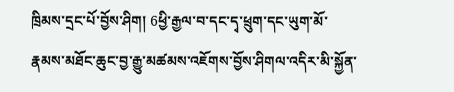ཁྲིམས་དྲང་པོ་བྱོས་ཤིག། 6ཕྱི་རྒྱལ་བ་དང་དྭ་ཕྲུག་དང་ཡུག་མོ་རྣམས་མཐོང་ཆུང་བྱ་རྒྱུ་མཚམས་འཇོགས་བྱོས་ཤིགལ་འདིར་མི་སྐྱོན་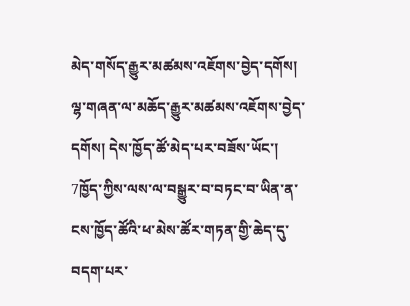མེད་གསོད་རྒྱུར་མཚམས་འཇོགས་བྱེད་དགོས། ལྷ་གཞན་ལ་མཆོད་རྒྱུར་མཚམས་འཇོགས་བྱེད་དགོས། དེས་ཁྱོད་ཚོ་མེད་པར་བཟོས་ཡོང་། 7ཁྱོད་ཀྱིས་ལས་ལ་བསྒྱུར་བ་བཏང་བ་ཡིན་ན་ངས་ཁྱོད་ཚོའི་ཕ་མེས་ཚོར་གཏན་གྱི་ཆེད་དུ་བདག་པར་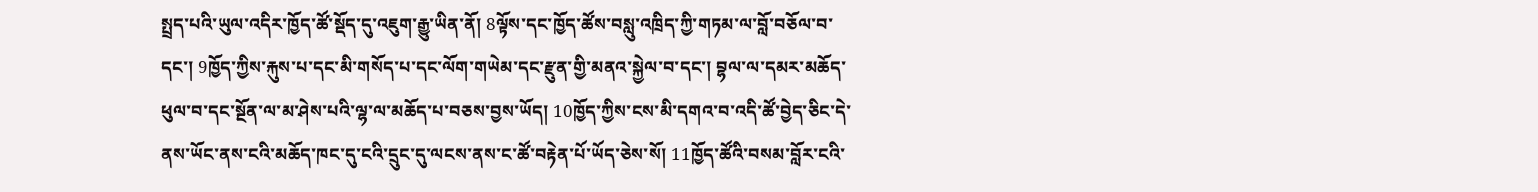སྤྲད་པའི་ཡུལ་འདིར་ཁྱོད་ཚོ་སྡོད་དུ་འཇུག་རྒྱུ་ཡིན་ནོ། 8ལྟོས་དང་ཁྱོད་ཚོས་བསླུ་འཁྲིད་ཀྱི་གཏམ་ལ་བློ་བཅོལ་བ་དང་། 9ཁྱོད་ཀྱིས་རྐུས་པ་དང་མི་གསོད་པ་དང་ལོག་གཡེམ་དང་རྫུན་གྱི་མནའ་སྐྱེལ་བ་དང་། བྷལ་ལ་དམར་མཆོད་ཕུལ་བ་དང་སྔོན་ལ་མ་ཤེས་པའི་ལྷ་ལ་མཆོད་པ་བཅས་བྱས་ཡོད། 10ཁྱོད་ཀྱིས་ངས་མི་དགའ་བ་འདི་ཚོ་བྱེད་ཅིང་དེ་ནས་ཡོང་ནས་ངའི་མཆོད་ཁང་དུ་ངའི་དྲུང་དུ་ལངས་ནས་ང་ཚོ་བརྟེན་པོ་ཡོད་ཅེས་སོ། 11ཁྱོད་ཚོའི་བསམ་བློར་ངའི་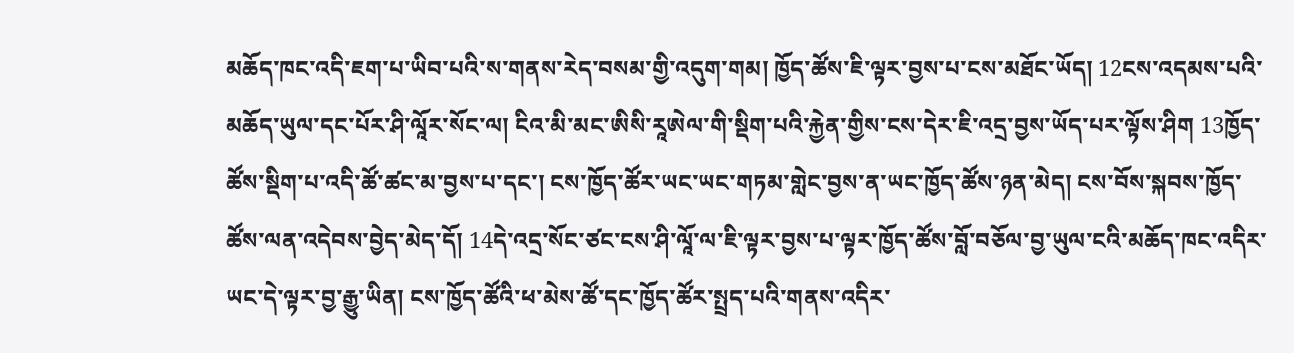མཆོད་ཁང་འདི་ཇག་པ་ཡིབ་པའི་ས་གནས་རེད་བསམ་གྱི་འདུག་གམ། ཁྱོད་ཚོས་ཇི་ལྟར་བྱས་པ་ངས་མཐོང་ཡོད། 12ངས་འདམས་པའི་མཆོད་ཡུལ་དང་པོར་ཤི་ལཱོར་སོང་ལ། ངིའ་མི་མང་ཨིསི་རཱཨེལ་གི་སྡིག་པའི་རྐྱེན་གྱིས་ངས་དེར་ཇི་འདྲ་བྱས་ཡོད་པར་ལྟོས་ཤིག 13ཁྱོད་ཚོས་སྡིག་པ་འདི་ཚོ་ཚང་མ་བྱས་པ་དང་། ངས་ཁྱོད་ཚོར་ཡང་ཡང་གཏམ་གླེང་བྱས་ན་ཡང་ཁྱོད་ཚོས་ཉན་མེད། ངས་བོས་སྐབས་ཁྱོད་ཚོས་ལན་འདེབས་བྱེད་མེད་དོ། 14དེ་འདྲ་སོང་ཙང་ངས་ཤི་ལཱོ་ལ་ཇི་ལྟར་བྱས་པ་ལྟར་ཁྱོད་ཚོས་བློ་བཅོལ་བྱ་ཡུལ་ངའི་མཆོད་ཁང་འདིར་ཡང་དེ་ལྟར་བྱ་རྒྱུ་ཡིན། ངས་ཁྱོད་ཚོའི་ཕ་མེས་ཚོ་དང་ཁྱོད་ཚོར་སྤྲད་པའི་གནས་འདིར་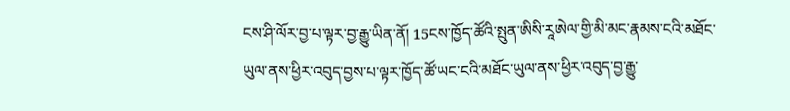ངས་ཤི་ལོར་བྱ་པ་ལྟར་བྱ་རྒྱུ་ཡིན་ནོ། 15ངས་ཁྱོད་ཚོའི་སྤུན་ཨིསི་རཱཨེལ་གྱི་མི་མང་རྣམས་ངའི་མཐོང་ཡུལ་ནས་ཕྱིར་འབུད་བྱས་པ་ལྟར་ཁྱོད་ཚོ་ཡང་ངའི་མཐོང་ཡུལ་ནས་ཕྱིར་འབུད་བྱ་རྒྱུ་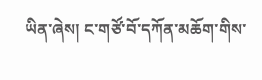ཡིན་ཞེས། ང་གཙོ་བོ་དཀོན་མཆོག་གིས་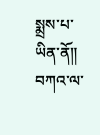སྨྲས་པ་ཡིན་ནོ༎
བཀའ་ལ་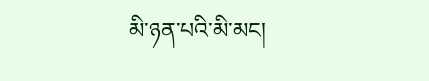མི་ཉན་པའི་མི་མང།